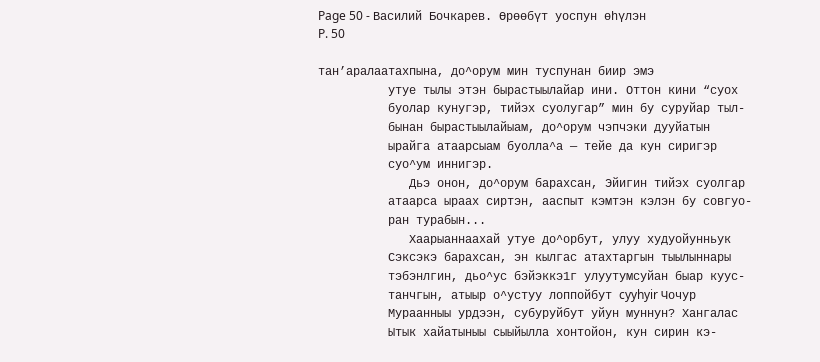Page 50 - Василий Бочкарев. Өрөөбүт уоспун өһүлэн
P. 50

тан’аралаатахпына, до^орум мин туспунан биир эмэ
          утуе тылы этэн бырастыылайар ини. Оттон кини “суох
          буолар кунугэр, тийэх суолугар” мин бу суруйар тыл-
          бынан бырастыылайыам, до^орум чэпчэки дууйатын
          ырайга атаарсыам буолла^а — тейе да кун сиригэр
          суо^ум иннигэр.
             Дьэ онон, до^орум барахсан, Эйигин тийэх суолгар
          атаарса ыраах сиртэн, ааспыт кэмтэн кэлэн бу совгуо-
          ран турабын...
             Хаарыаннаахай утуе до^орбут, улуу худуойунньук
          Сэксэкэ барахсан, эн кылгас атахтаргын тыылыннары
          тэбэнлгин, дьо^ус бэйэккэ1г улуутумсуйан быар куус-
          танчгын, атыыр о^устуу лоппойбут cyyhyir Чочур
          Мураанныы урдээн, субуруйбут уйун муннун? Хангалас
          Ытык хайатыныы сыыйылла хонтойон, кун сирин кэ-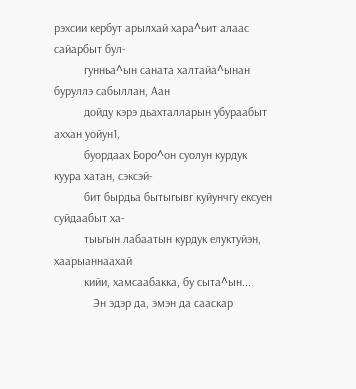рэхсии кербут арылхай хара^ьит алаас сайарбыт бул-
          гунньа^ын саната халтайа^ынан буруллэ сабыллан, Аан
          дойду кэрэ дьахталларын убураабыт аххан уойун1,
          буордаах Боро^он суолун курдук куура хатан, сэксэй-
          бит бырдьа бытыгывг куйунчгу ексуен суйдаабыт ха-
          тыьгын лабаатын курдук елуктуйэн, хаарыаннаахай
          кийи, хамсаабакка, бу сыта^ын...
             Эн эдэр да, эмэн да сааскар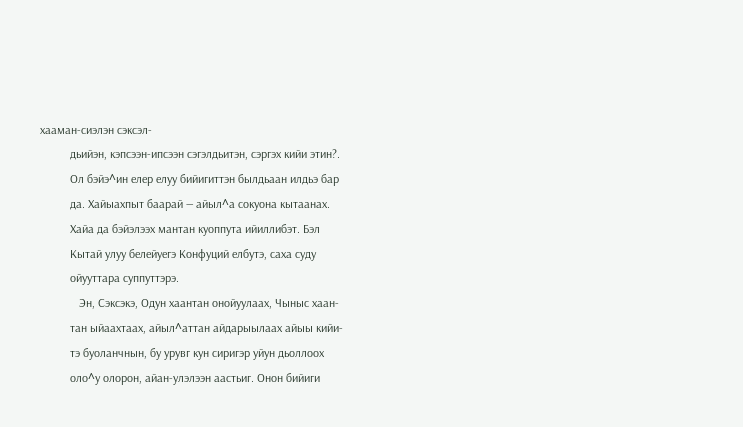хааман-сиэлэн сэксэл-
          дьийэн, кэпсээн-ипсээн сэгэлдьитэн, сэргэх кийи этин?.
          Ол бэйэ^ин елер елуу бийигиттэн былдьаан илдьэ бар
          да. Хайыахпыт баарай — айыл^а сокуона кытаанах.
          Хайа да бэйэлээх мантан куоппута ийиллибэт. Бэл
          Кытай улуу белейуегэ Конфуций елбутэ, саха суду
          ойууттара суппуттэрэ.
             Эн, Сэксэкэ, Одун хаантан онойуулаах, Чыныс хаан-
          тан ыйаахтаах, айыл^аттан айдарыылаах айыы кийи-
          тэ буоланчнын, бу урувг кун сиригэр уйун дьоллоох
          оло^у олорон, айан-улэлээн аастьиг. Онон бийиги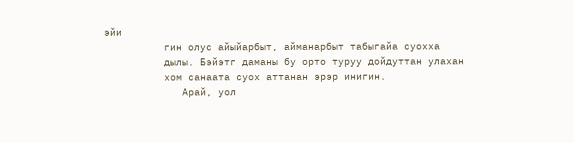эйи
          гин олус айыйарбыт, айманарбыт табыгайа суохха
          дылы. Бэйэтг даманы бу орто туруу дойдуттан улахан
          хом санаата суох аттанан эрэр инигин.
             Арай, уол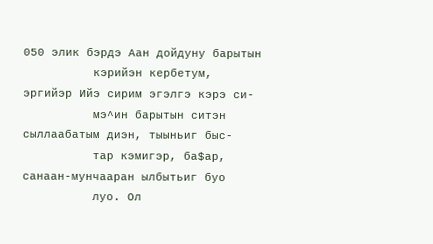050 элик бэрдэ Аан дойдуну барытын
          кэрийэн кербетум, эргийэр Ийэ сирим эгэлгэ кэрэ си-
          мэ^ин барытын ситэн сыллаабатым диэн, тыыньиг быс-
          тар кэмигэр, ба$ар, санаан-мунчааран ылбытьиг буо
          луо. Ол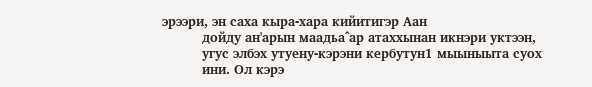эрээри, эн саха кыра-хара кийитигэр Аан
          дойду ан'арын маадьа^ар атаххынан икнэри уктээн,
          угус элбэх утуену-кэрэни кербутун1 мыыныыта суох
          ини. Ол кэрэ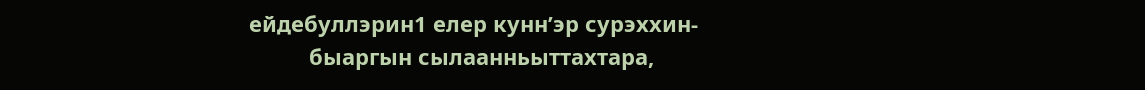ейдебуллэрин1 елер кунн’эр сурэххин-
          быаргын сылаанньыттахтара,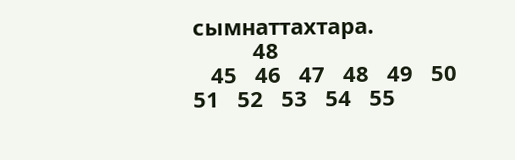сымнаттахтара.
          48
   45   46   47   48   49   50   51   52   53   54   55